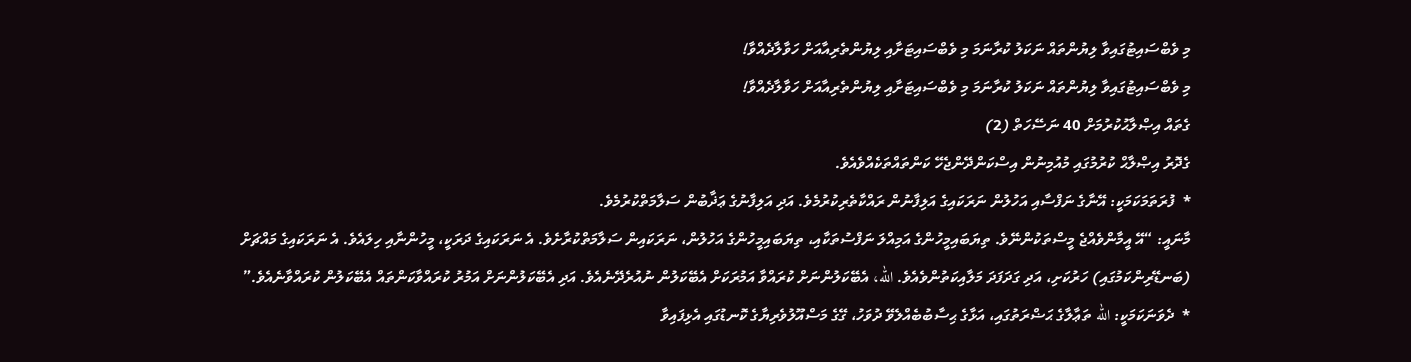މި ވެބްސައިޓުގައިވާ ލިޔުންތައް ނަކަލު ކުރާނަމަ މި ވެބްސައިޓަށާއި ލިޔުންތެރިއާއަށް ހަވާލާދެއްވާ!
މި ވެބްސައިޓުގައިވާ ލިޔުންތައް ނަކަލު ކުރާނަމަ މި ވެބްސައިޓަށާއި ލިޔުންތެރިއާއަށް ހަވާލާދެއްވާ!
ގެތައް އިޞްލާޙުކުރުމަށް 40 ނަސޭހަތް (2)
ގެދޮރު އިޞްލާޙް ކުރުމުގައި މުއުމިނުން އިސްކަންދޭންޖެހޭ ކަންތައްތަކެއްވެއެވެ.
*  ފުރަތަމަކަމަކީ: އޭނާގެ ނަފްސާއި އަހުލުން ނަރަކައިގެ އަލިފާނުން ރައްކާތެރިކުރުމެވެ. އަދި އަލިފާނުގެ ޢަޛާބުން ސަލާމަތްކުރުމެވެ.
މާނައީ: “އޭ އީމާންވެއްޖެ މީސްތަކުންނޭވެ. ތިޔަބައިމީހުންގެ އަމިއްލަ ނަފްސުތަކާއި، ތިޔަބައިމީހުންގެ އަހުލުން، ނަރަކައިން ސަލާމަތްކުރާށެވެ. އެ ނަރަކައިގެ ދަރަކީ، މީހުންނާއި ހިލައެވެ. އެ ނަރަކައިގެ މައްޗަށް (ބަނޑޭރިންކަމުގައި) ހަރުކަށި، އަދި ގަދަފަދަ މަލާއިކަތުންވެއެވެ. الله، އެބޭކަލުންނަށް ކުރައްވާ އަމުރަކަށް އެބޭކަލުން ނުއުރެދޭނެއެވެ. އަދި އެބޭކަލުންނަށް އަމުރު ކުރައްވާކަންތައް އެބޭކަލުން ކުރައްވާނެއެވެ.”
*  ދެވަނަކަމަކީ: الله ތަޢާލާގެ ޙަޟްރަތުގައި، އަޅާގެ ޙިސާބުބެއްލެވޭ ދުވަހު، ގޭގެ މަސްއޫލުވެރިޔާގެ ކޮނޑުގައި އެޅިފައިވާ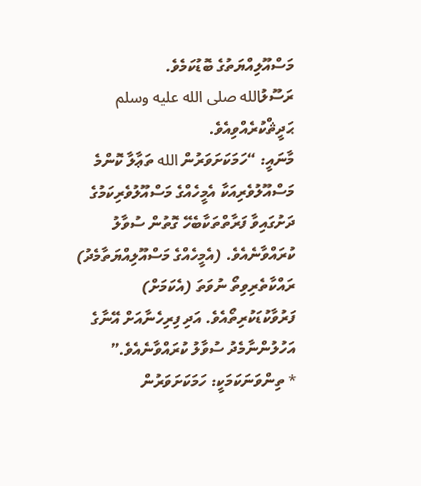މަސްއޫލިއްޔަތުގެ ބޮޑުކަމެވެ.
ރަސޫލުالله صلى الله عليه وسلم ޙަދީޘްކުރެއްވިއެވެ.
މާނައީ: “ހަމަކަށަވަރުން الله ތަޢާލާ ކޮންމެ މަސްއޫލުވެރިއަކާ އެމީހެއްގެ މަސްއޫލުވެރިކަމުގެ ދަށުގައިވާ ފަރާތްތަކާބެހޭ ގޮތުން ސުވާލު ކުރައްވާނެއެވެ. (އެމީހެއްގެ މަސްއޫލިއްޔަތާމެދު) ރައްކާތެރިވިތޯ ނުވަތަ (އެކަމަށް) ފަރުވާކުޑަކުރިތޯއެވެ. އަދި ފިރިހެނާއަށް އޭނާގެ އަހުލުންނާމެދު ސުވާލު ކުރައްވާނެއެވެ.”
* ތިންވަނަކަމަކީ: ހަމަކަށަވަރުން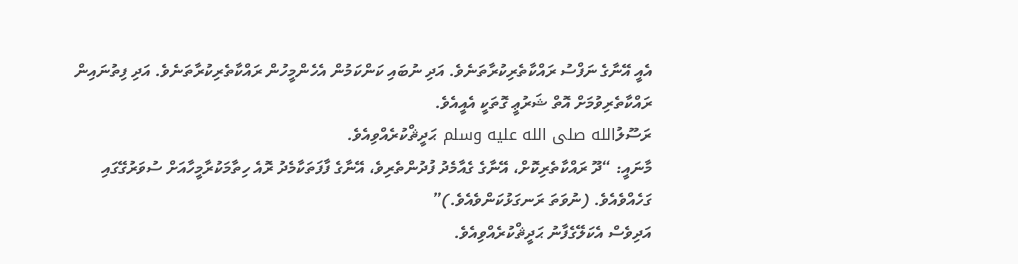އެއީ އޭނާގެ ނަފްސު ރައްކާތެރިކުރާތަނެވެ. އަދި ނުބައި ކަންކަމުން އެހެންމީހުން ރައްކާތެރިކުރާތަނެވެ. އަދި ފިތުނައިން ރައްކާތެރިވުމަށް އޮތް ޝަރުޢީ ގޮތަކީ އެއީއެވެ.
ރަސޫލުالله صلى الله عليه وسلم ޙަދީޘްކުރެއްވިއެވެ.
މާނައީ: “ދޫ ރައްކާތެރިކޮށް، އޭނާގެ ގެއާމެދު ފުދުންތެރިވެ، އޭނާގެ ފާފަތަކާމެދު ރޮއެ ހިތާމަކުރާމީހާއަށް ސުވަރުގޭގައި ގަހެއްވެއެވެ. (ނުވަތަ ރަނގަޅުކަންވެއެވެ.)”
އަދިވެސް އެކަލޭގެފާނު ޙަދީޘްކުރެއްވިއެވެ.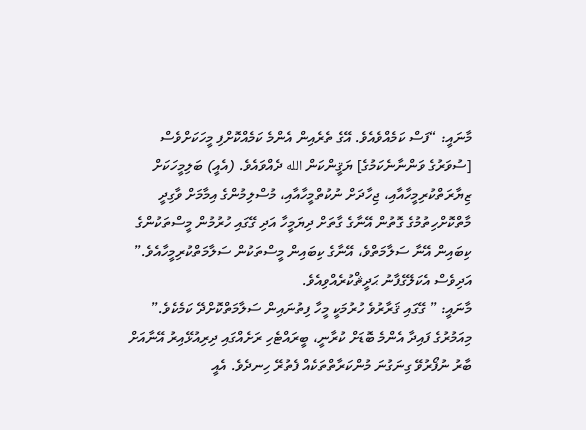މާނައީ: “ފަސް ކަމެއްވެއެވެ. އޭގެ ތެރެއިން އެންމެ ކަމެއްކޮށްފި މީހަކަށްވެސް [ސުވަރުގެ ވަންނާނެކަމުގެ] ޔަޤީންކަން الله ދެއްވައެވެ. (އެއީ) ބަލިމީހަކަށް ޒިޔާރަތްކުރިމީހާއާއި، ޖިހާދަށް ނުކުތްމީހާއާއި، މުސްލިމުންގެ އިމާމަށް ވާގިދީ މާތްކޮށްހިތުމުގެ ގޮތުން އޭނާގެ ގާތަށް ދިޔަމީހާ އަދި ގޭގައި ހުރުމުން މީސްތަކުންގެ ކިބައިން އޭނާ ސަލާމަތްވެ، އޭނާގެ ކިބައިން މީސްތަކުން ސަލާމަތްކުރިމީހާއެވެ.”
އަދިވެސް އެކަލޭގެފާނު ޙަދީޘްކުރެއްވިއެވެ.
މާނައީ: ” ގޭގައި ޤަރާރުވެ ހުރުމަކީ މީހާ ފިތުނައިން ސަލާމަތްކޮށްދޭ ކަމެކެވެ.”
މިއަމުރުގެ ފައިދާ އެންމެ ބޮޑަށް ކުރާނީ، ބީރައްޓެހި ރަށެއްގައި ދިރިއުޅޭއިރު އޭނާއަށް ބާރު ނުފޯރުވޭ ގިނަގުނަ މުންކަރާތްތަކެއް ފެތުރޭ ހިނދެވެ. އެއީ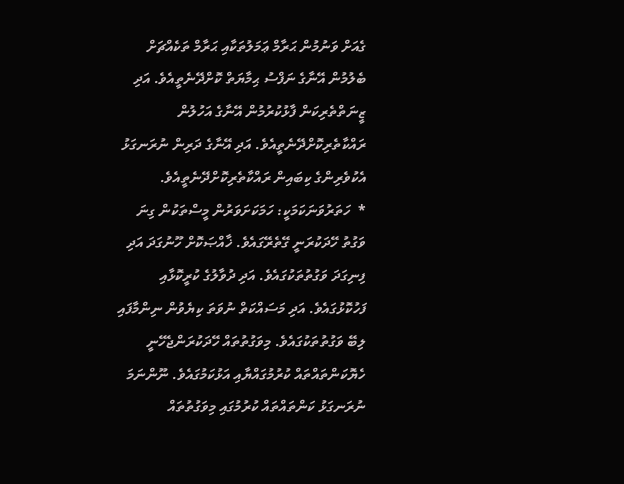ގެއަށް ވަނުމުން ޙަރާމް ޢަމަލުތަކާއި ޙަރާމް ތަކެއްޗަށް ބެލުމުން އޭނާގެ ނަފްސު ޙިމާޔަތް ކޮށްދޭނެތީއެވެ. އަދި ޒީނަތްތެރިކަން ފާޅުކުރުމުން އޭނާގެ އަހުލުން ރައްކާތެރިކޮށްދޭނެތީއެވެ. އަދި އޭނާގެ ދަރިން ނުރަނގަޅު އެކުވެރިންގެ ކިބައިން ރައްކާތެރިކޮށްދޭނެތީއެވެ.
*  ހަތަރުވަނަކަމަކީ: ހަމަކަށަވަރުން މީސްތަކުން ގިނަ ވަގުތު ހޭދަކުރަނީ ގޭތެރޭގައެވެ. ޚާއްޞަކޮށް ހޫނުގަދަ އަދި ފިނިގަދަ ވަގުތުތަކުގައެވެ. އަދި ދުވާލުގެ ކުރީކޮޅާއި ފަހުކޮޅުގައެވެ. އަދި މަސައްކަތް ނުވަތަ ކިޔެވުން ނިންމާފައި ލިބޭ ވަގުތުތަކުގައެވެ. މިވަގުތުތައް ހޭދަކުރަންޖެހޭނީ ހެޔޮކަންތައްތައް ކުރުމުގައްޔާއި އަޅުކަމުގައެވެ. ނޫންނަމަ ނުރަނގަޅު ކަންތައްތައް ކުރުމުގައި މިވަގުތުތައް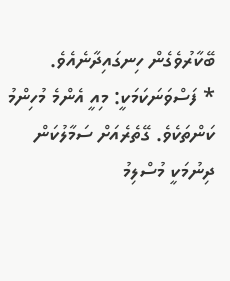ބޭކާރުވެގެން ހިނގައިދާނެއެވެ.
* ފަސްވަނަކަމަކީ: މިއީ އެންމެ މުހިންމު ކަންތަކެވެ. ގޭތެރެއަށް ސަމާލުކަން ދިނުމަކީ މުސްލިމު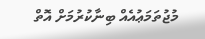މުޖުތަމަޢުއެއް ބިނާކުރުމަށް އޮތް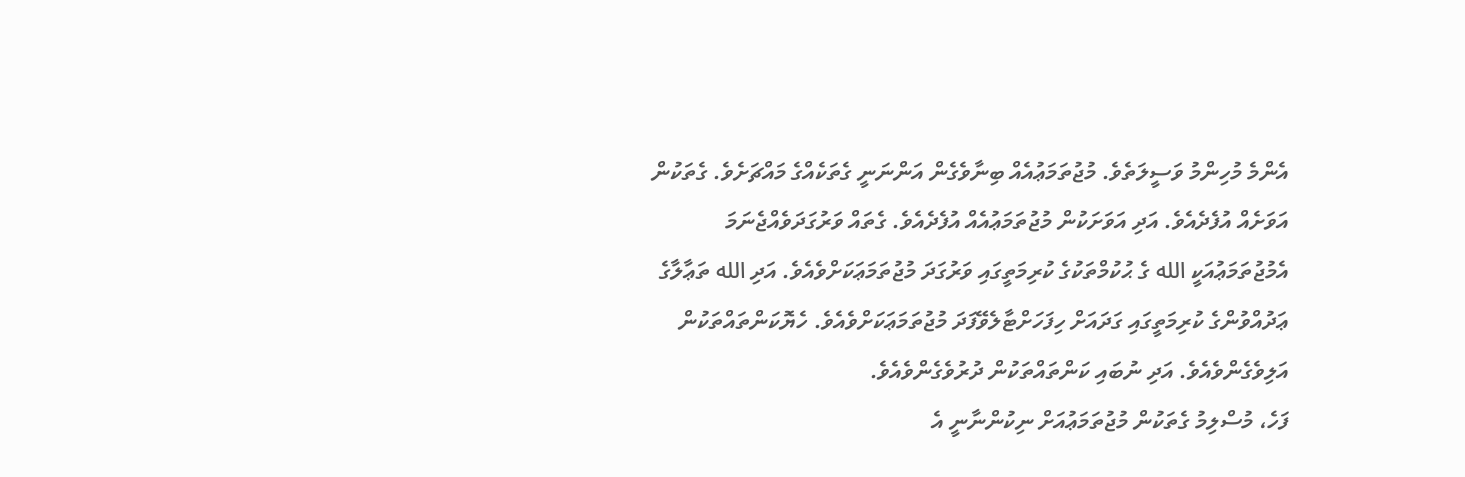އެންމެ މުހިންމު ވަސީލަތެވެ. މުޖުތަމަޢުއެއް ބިނާވެގެން އަންނަނީ ގެތަކެއްގެ މައްޗަށެވެ. ގެތަކުން އަވަށެއް އުފެދެއެވެ. އަދި އަވަށަކުން މުޖުތަމަޢުއެއް އުފެދެއެވެ. ގެތައް ވަރުގަދަވެއްޖެނަމަ އެމުޖުތަމަޢުއަކީ الله ގެ ޙުކުމްތަކުގެ ކުރިމަތީގައި ވަރުގަދަ މުޖުތަމަޢަކަށްވެއެވެ. އަދި الله ތަޢާލާގެ ޢަދުއްވުންގެ ކުރިމަތީގައި ގަދައަށް ހިފަހަށްޓާލެވޭފަދަ މުޖުތަމަޢަކަށްވެއެވެ. ހެޔޮކަންތައްތަކުން އަލިވެގެންވެއެވެ. އަދި ނުބައި ކަންތައްތަކުން ދުރުވެގެންވެއެވެ.
ފަހެ، މުސްލިމު ގެތަކުން މުޖުތަމަޢުއަށް ނިކުންނާނީ އެ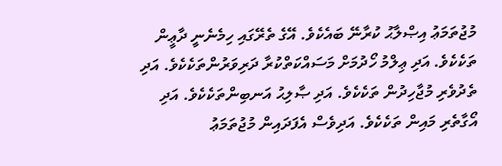މުޖުތަމަޢު އިޞްލާޙު ކުރާނޭ ބައެކެވެ. އޭގެ ތެރޭގައި ހިމެނެނީ ދާޢީން ތަކެކެވެ. އަދި ޢިލްމު ހޯދުމަށް މަސައްކަތްކުރާ ދަރިވަރުންތަކެކެވެ. އަދި ތެދުވެރި މުޖާހިދުން ތަކެކެވެ. އަދި ޞާލިޙު އަނބިންތަކެކެވެ. އަދި އޯގާތެރި މައިން ތަކެކެވެ. އަދިވެސް އެފަދައިން މުޖުތަމަޢު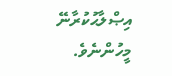އިޞްލާޙުކުރާނޭ މީހުންނެވެ.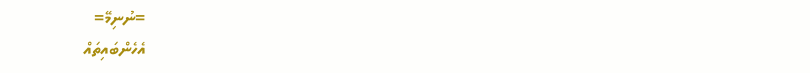=ނުނިމޭ=
އެހެންބައިތައް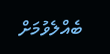ބެއްލެވުމަށް